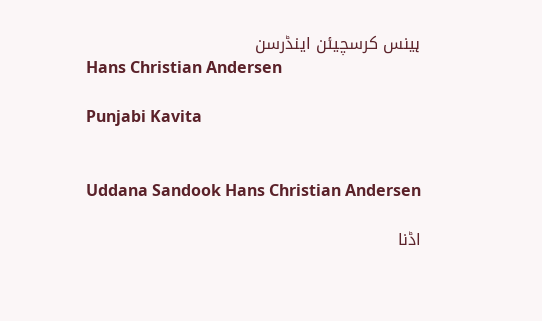ہینس کرسچیئن اینڈرسن
Hans Christian Andersen

Punjabi Kavita


Uddana Sandook Hans Christian Andersen

اڈنا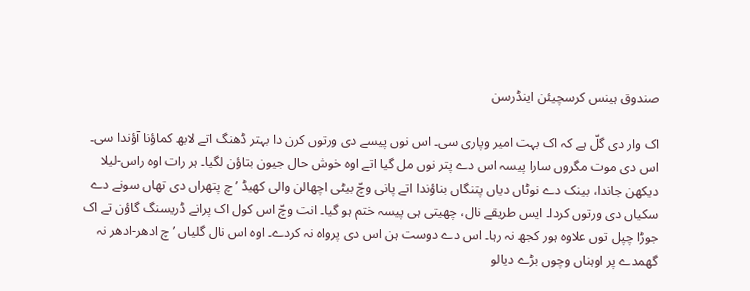صندوق ہینس کرسچیئن اینڈرسن

اک وار دی گلّ ہے کہ اک بہت امیر وپاری سی۔ اس نوں پیسے دی ورتوں کرن دا بہتر ڈھنگ اتے لابھ کماؤنا آؤندا سی۔
اس دی موت مگروں سارا پیسہ اس دے پتر نوں مل گیا اتے اوہ خوش حال جیون بتاؤن لگیا۔ ہر رات اوہ راس-لیلا دیکھن جاندا، بینک دے نوٹاں دیاں پتنگاں بناؤندا اتے پانی وچّ بیٹی اچھالن والی کھیڈ ’چ پتھراں دی تھاں سونے دے سکیاں دی ورتوں کردا۔ ایس طریقے نال، چھیتی ہی پیسہ ختم ہو گیا۔ انت وچّ اس کول اک پرانے ڈریسنگ گاؤن تے اک جوڑا چپل توں علاوہ ہور کجھ نہ رہا۔ اس دے دوست ہن اس دی پرواہ نہ کردے۔ اوہ اس نال گلیاں ’چ ادھر-ادھر نہ گھمدے پر اوہناں وچوں بڑے دیالو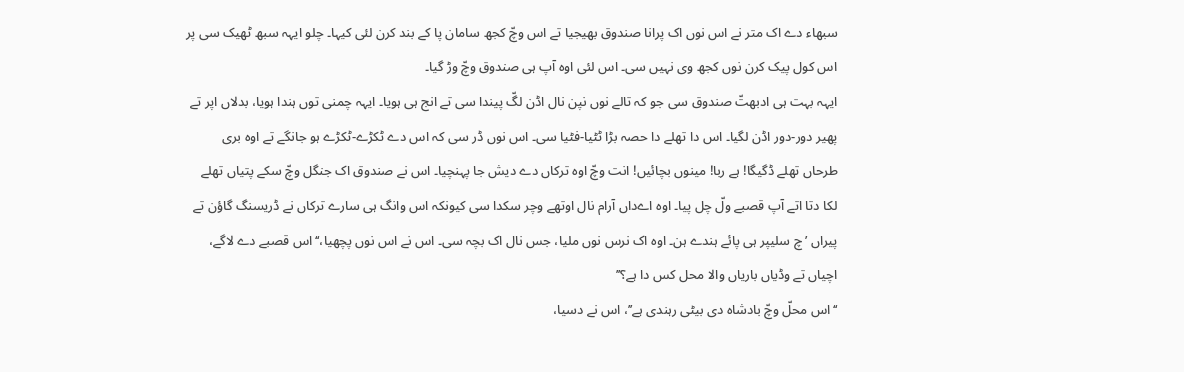سبھاء دے اک متر نے اس نوں اک پرانا صندوق بھیجیا تے اس وچّ کجھ سامان پا کے بند کرن لئی کیہا۔ چلو ایہہ سبھ ٹھیک سی پر اس کول پیک کرن نوں کجھ وی نہیں سی۔ اس لئی اوہ آپ ہی صندوق وچّ وڑ گیا۔
ایہہ بہت ہی ادبھتّ صندوق سی جو کہ تالے نوں نپن نال اڈن لگّ پیندا سی تے انج ہی ہویا۔ ایہہ چمنی توں ہندا ہویا، بدلاں اپر تے پھیر دور-دور اڈن لگیا۔ اس دا تھلے دا حصہ بڑا ٹٹیا-فٹیا سی۔ اس نوں ڈر سی کہ اس دے ٹکڑے-ٹکڑے ہو جانگے تے اوہ بری طرحاں تھلے ڈگیگا! ہے ربا! مینوں بچائیں! انت وچّ اوہ ترکاں دے دیش جا پہنچیا۔ اس نے صندوق اک جنگل وچّ سکے پتیاں تھلے لکا دتا اتے آپ قصبے ولّ چل پیا۔ اوہ اےداں آرام نال اوتھے وچر سکدا سی کیونکہ اس وانگ ہی سارے ترکاں نے ڈریسنگ گاؤن تے پیراں ’چ سلیپر ہی پائے ہندے ہن۔ اوہ اک نرس نوں ملیا، جس نال اک بچہ سی۔ اس نے اس نوں پچھیا،‘‘اس قصبے دے لاگے، اچیاں تے وڈیاں باریاں والا محل کس دا ہے؟’’
‘‘اس محلّ وچّ بادشاہ دی بیٹی رہندی ہے’’، اس نے دسیا،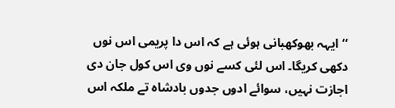‘‘ایہہ بھوکھبانی ہوئی ہے کہ اس دا پریمی اس نوں دکھی کریگا۔ اس لئی کسے نوں وی اس کول جان دی اجازت نہیں، سوائے ادوں جدوں بادشاہ تے ملکہ اس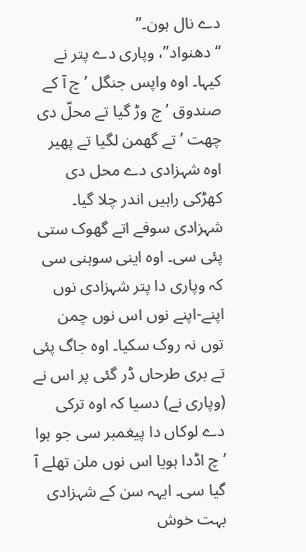دے نال ہون۔’’
‘‘دھنواد’’، وپاری دے پتر نے کیہا۔ اوہ واپس جنگل ’چ آ کے صندوق ’چ وڑ گیا تے محلّ دی چھت ’تے گھمن لگیا تے پھیر اوہ شہزادی دے محل دی کھڑکی راہیں اندر چلا گیا۔
شہزادی سوفے اتے گھوک ستی پئی سی۔ اوہ اینی سوہنی سی کہ وپاری دا پتر شہزادی نوں اپنے-اپنے نوں اس نوں چمن توں نہ روک سکیا۔ اوہ جاگ پئی تے بری طرحاں ڈر گئی پر اس نے (وپاری نے) دسیا کہ اوہ ترکی دے لوکاں دا پیغمبر سی جو ہوا ’چ اڈدا ہویا اس نوں ملن تھلے آ گیا سی۔ ایہہ سن کے شہزادی بہت خوش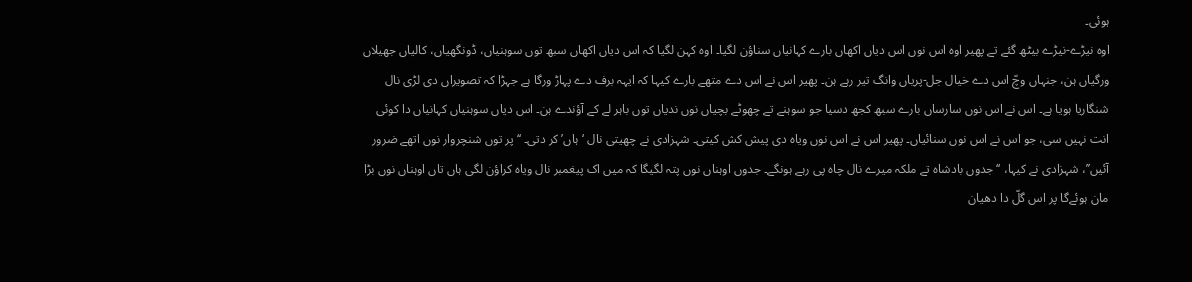ہوئی۔
اوہ نیڑے-نیڑے بیٹھ گئے تے پھیر اوہ اس نوں اس دیاں اکھاں بارے کہانیاں سناؤن لگیا۔ اوہ کہن لگیا کہ اس دیاں اکھاں سبھ توں سوہنیاں، ڈونگھیاں، کالیاں جھیلاں ورگیاں ہن، جنہاں وچّ اس دے خیال جل-پریاں وانگ تیر رہے ہن۔ پھیر اس نے اس دے متھے بارے کیہا کہ ایہہ برف دے پہاڑ ورگا ہے جہڑا کہ تصویراں دی لڑی نال شنگاریا ہویا ہے۔ اس نے اس نوں سارساں بارے سبھ کجھ دسیا جو سوہنے تے چھوٹے بچیاں نوں ندیاں توں باہر لے کے آؤندے ہن۔ اس دیاں سوہنیاں کہانیاں دا کوئی انت نہیں سی، جو اس نے اس نوں سنائیاں۔ پھیر اس نے اس نوں ویاہ دی پیش کش کیتی۔ شہزادی نے چھیتی نال ‘ہاں’ کر دتی۔ ‘‘پر توں شنچروار نوں اتھے ضرور آئیں’’، شہزادی نے کیہا، ‘‘جدوں بادشاہ تے ملکہ میرے نال چاہ پی رہے ہونگے۔ جدوں اوہناں نوں پتہ لگیگا کہ میں اک پیغمبر نال ویاہ کراؤن لگی ہاں تاں اوہناں نوں بڑا مان ہوئےگا پر اس گلّ دا دھیان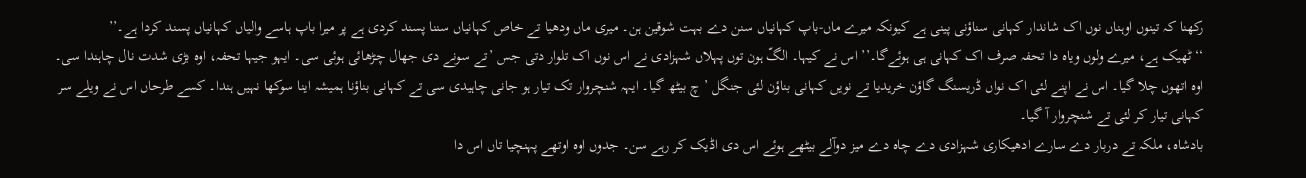رکھنا کہ تینوں اوہناں نوں اک شاندار کہانی سناؤنی پینی ہے کیونکہ میرے ماں-باپ کہانیاں سنن دے بہت شوقین ہن۔ میری ماں ودھیا تے خاص کہانیاں سننا پسند کردی ہے پر میرا باپ ہاسے والیاں کہانیاں پسند کردا ہے۔’’
‘‘ٹھیک ہے، میرے ولوں ویاہ دا تحفہ صرف اک کہانی ہی ہوئےگا۔’’ اس نے کیہا۔ الگّ ہون توں پہلاں شہزادی نے اس نوں اک تلوار دتی جس ’تے سونے دی جھال چڑھائی ہوئی سی۔ ایہو جیہا تحفہ، اوہ بڑی شدت نال چاہندا سی۔
اوہ اتھوں چلا گیا۔ اس نے اپنے لئی اک نواں ڈریسنگ گاؤن خریدیا تے نویں کہانی بناؤن لئی جنگل ’چ بیٹھ گیا۔ ایہہ شنچروار تک تیار ہو جانی چاہیدی سی تے کہانی بناؤنا ہمیشہ اینا سوکھا نہیں ہندا۔ کسے طرحاں اس نے ویلے سر کہانی تیار کر لئی تے شنچروار آ گیا۔
بادشاہ، ملکہ تے دربار دے سارے ادھیکاری شہزادی دے چاہ دے میز دوآلے بیٹھے ہوئے اس دی اڈیک کر رہے سن۔ جدوں اوہ اوتھے پہنچیا تاں اس دا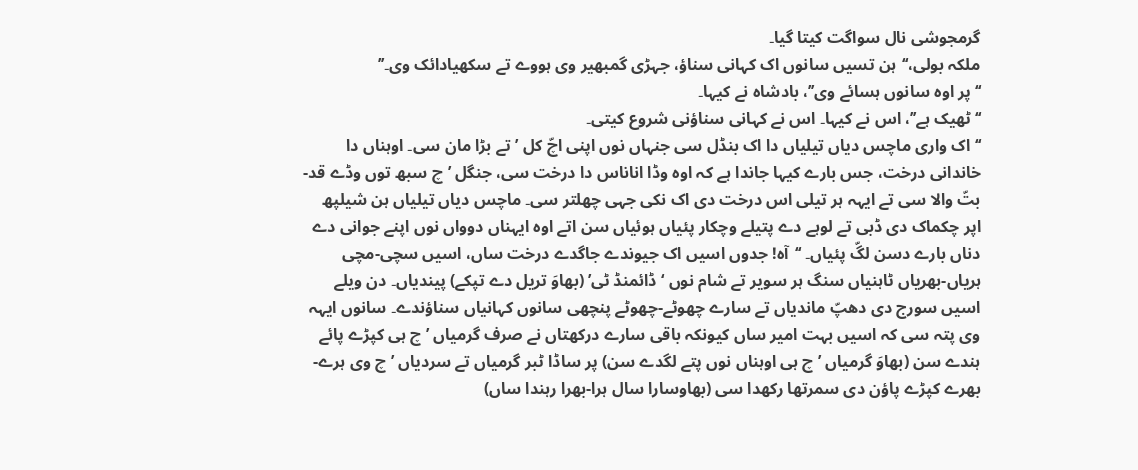گرمجوشی نال سواگت کیتا گیا۔
ملکہ بولی،‘‘ہن تسیں سانوں اک کہانی سناؤ، جہڑی گمبھیر وی ہووے تے سکھیادائک وی۔’’
‘‘پر اوہ سانوں ہسائے وی’’، بادشاہ نے کیہا۔
‘‘ٹھیک ہے’’، اس نے کیہا۔ اس نے کہانی سناؤنی شروع کیتی۔
‘‘اک واری ماچس دیاں تیلیاں دا اک بنڈل سی جنہاں نوں اپنی اچّ کل ’تے بڑا مان سی۔ اوہناں دا خاندانی درخت، جس بارے کیہا جاندا ہے کہ اوہ وڈا اناناس دا درخت سی، جنگل ’چ سبھ توں وڈے قد-بتّ والا سی تے ایہہ ہر تیلی اس درخت دی اک نکی جہی چھلتر سی۔ ماچس دیاں تیلیاں ہن شیلپھ اپر چکماک دی ڈبی تے لوہے دے پتیلے وچکار پئیاں ہوئیاں سن اتے اوہ ایہناں دوواں نوں اپنے جوانی دے دناں بارے دسن لگّ پئیاں۔ ‘‘آہ! جدوں اسیں اک جیوندے جاگدے درخت ساں، اسیں سچی-مچی ہریاں-بھریاں ٹاہنیاں سنگ ہر سویر تے شام نوں ‘ڈائمنڈ ٹی’ (بھاوَ تریل دے تپکے) پیندیاں۔ دن ویلے اسیں سورج دی دھپّ ماندیاں تے سارے چھوٹے-چھوٹے پنچھی سانوں کہانیاں سناؤندے۔ سانوں ایہہ وی پتہ سی کہ اسیں بہت امیر ساں کیونکہ باقی سارے درکھتاں نے صرف گرمیاں ’چ ہی کپڑے پائے ہندے سن (بھاوَ گرمیاں ’چ ہی اوہناں نوں پتے لگدے سن) پر ساڈا ٹبر گرمیاں تے سردیاں ’چ وی ہرے-بھرے کپڑے پاؤن دی سمرتھا رکھدا سی (بھاوسارا سال ہرا-بھرا رہندا ساں)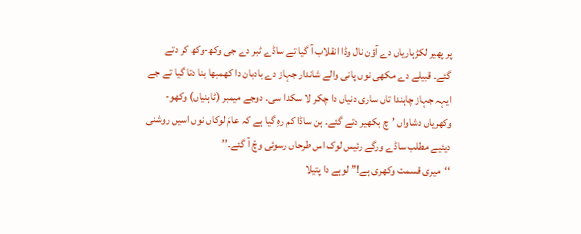پر پھیر لکڑہاریاں دے آؤن نال وڈا انقلاب آ گیا تے ساڈے ٹبر دے جی وکھ-وکھ کر دتے گئے۔ قبیلے دے مکھی نوں پانی والے شاندار جہاز دے بادبان دا کھمبھا بنا دتا گیا تے جے ایہہ جہاز چاہندا تاں ساری دنیاں دا چکر لا سکدا سی۔ دوجے میمبر (ٹاہنیاں) وکھو-وکھریاں دشاواں ’چ بکھیر دتے گئے۔ ہن ساڈا کم رہِ گیا ہے کہ عامَ لوکاں نوں اسیں روشنی دیئیے مطلب ساڈے ورگے رئیس لوک اس طرحاں رسوئی وچّ آ گئے۔’’
‘‘میری قسمت وکھری ہے!’’ لوہے دا پتیلا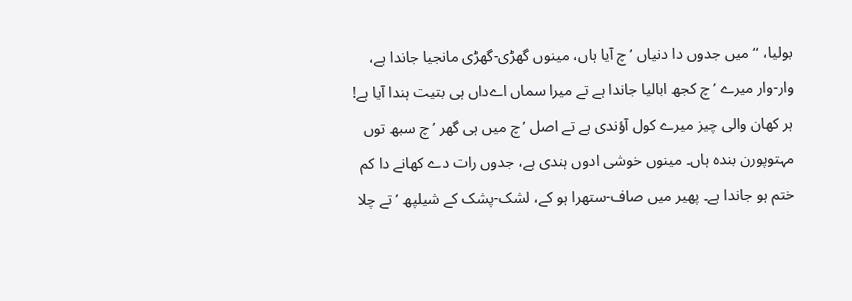بولیا، ‘‘میں جدوں دا دنیاں ’چ آیا ہاں، مینوں گھڑی-گھڑی مانجیا جاندا ہے، وار-وار میرے ’چ کجھ ابالیا جاندا ہے تے میرا سماں اےداں ہی بتیت ہندا آیا ہے! ہر کھان والی چیز میرے کول آؤندی ہے تے اصل ’چ میں ہی گھر ’چ سبھ توں مہتوپورن بندہ ہاں۔ مینوں خوشی ادوں ہندی ہے، جدوں رات دے کھانے دا کم ختم ہو جاندا ہے۔ پھیر میں صاف-ستھرا ہو کے، لشک-پشک کے شیلپھ ’تے چلا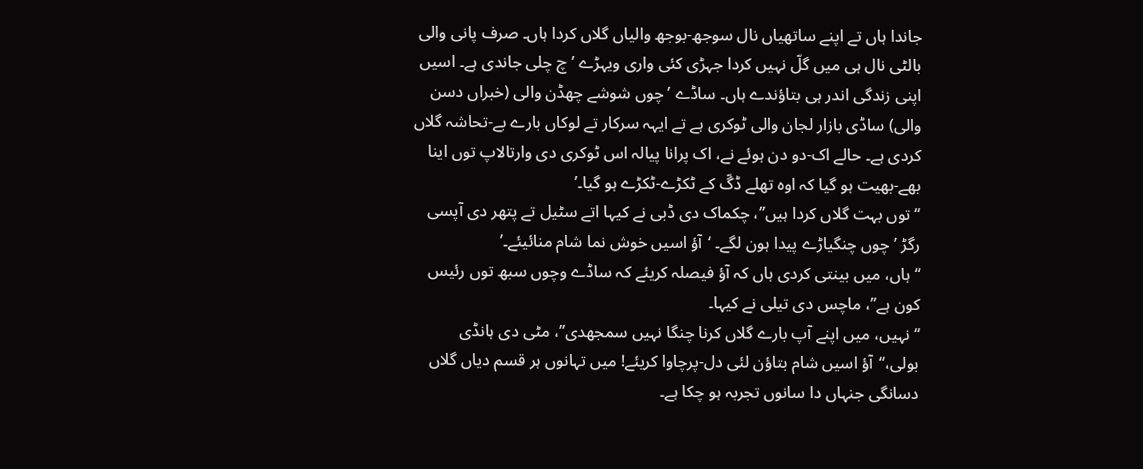جاندا ہاں تے اپنے ساتھیاں نال سوجھ-بوجھ والیاں گلاں کردا ہاں۔ صرف پانی والی بالٹی نال ہی میں گلّ نہیں کردا جہڑی کئی واری ویہڑے ’چ چلی جاندی ہے۔ اسیں اپنی زندگی اندر ہی بتاؤندے ہاں۔ ساڈے ’چوں شوشے چھڈن والی (خبراں دسن والی) ساڈی بازار لجان والی ٹوکری ہے تے ایہہ سرکار تے لوکاں بارے بے-تحاشہ گلاں کردی ہے۔ حالے اک-دو دن ہوئے نے، اک پرانا پیالہ اس ٹوکری دی وارتالاپ توں اینا بھے-بھیت ہو گیا کہ اوہ تھلے ڈگّ کے ٹکڑے-ٹکڑے ہو گیا۔’
‘‘توں بہت گلاں کردا ہیں’’، چکماک دی ڈبی نے کیہا اتے سٹیل تے پتھر دی آپسی رگڑ ’چوں چنگیاڑے پیدا ہون لگے۔ ‘آؤ اسیں خوش نما شام منائیئے۔’
‘‘ہاں، میں بینتی کردی ہاں کہ آؤ فیصلہ کریئے کہ ساڈے وچوں سبھ توں رئیس کون ہے’’، ماچس دی تیلی نے کیہا۔
‘‘نہیں، میں اپنے آپ بارے گلاں کرنا چنگا نہیں سمجھدی’’، مٹی دی ہانڈی بولی،‘‘آؤ اسیں شام بتاؤن لئی دل-پرچاوا کریئے! میں تہانوں ہر قسم دیاں گلاں دسانگی جنہاں دا سانوں تجربہ ہو چکا ہے۔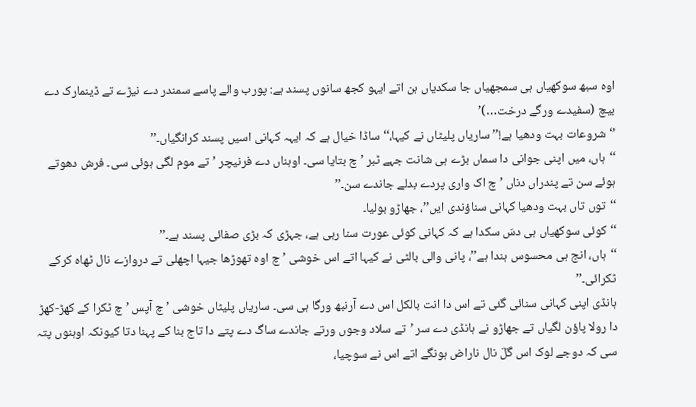اوہ سبھ سوکھیاں ہی سمجھیاں جا سکدیاں ہن اتے ایہو کجھ سانوں پسند ہے: پورب والے پاسے سمندر دے نیڑے تے ڈینمارک دے بیچ (سفیدے ورگے درخت…)’
’‘شروعات بہت ودھیا ہے!’’ ساریاں پلیٹاں نے کیہا،‘‘ساڈا خیال ہے کہ ایہہ کہانی اسیں پسند کرانگیاں۔’’
‘‘ہاں، میں اپنی جوانی دا سماں بڑے ہی شانت جہے ٹبر ’چ بتایا سی۔ اوہناں دے فرنیچر ’تے موم لگی ہوئی سی۔ فرش دھوتے ہوئے سن تے پندراں دناں ’چ اک واری پردے بدلے جاندے سن۔’’
‘‘توں تاں بہت ودھیا کہانی سناؤندی ایں’’، جھاڑو بولیا۔
‘‘کوئی سوکھیاں ہی دسّ سکدا ہے کہ کہانی کوئی عورت سنا رہی ہے، جہڑی کہ بڑی صفائی پسند ہے۔’’
‘‘ہاں، انج ہی محسوس ہندا ہے’’، پانی والی بالٹی نے کیہا اتے اس خوشی ’چ اوہ تھوڑھا جیہا اچھلی تے دروازے نال ٹھاہ کرکے ٹکرائی۔’’
ہانڈی اپنی کہانی سنائی گئی تے اس دا انت بالکل اس دے آرنبھ ورگا ہی سی۔ ساریاں پلیٹاں خوشی ’چ آپس ’چ ٹکرا کے کھڑ-کھڑ دا رولا پاؤن لگیاں تے جھاڑو نے ہانڈی دے سر ’تے سلاد وجوں ورتے جاندے ساگ دے پتے دا تاج بنا کے پہنا دتا کیونکہ اوہنوں پتہ سی کہ دوجے لوک اس گلّ نال ناراض ہونگے اتے اس نے سوچیا،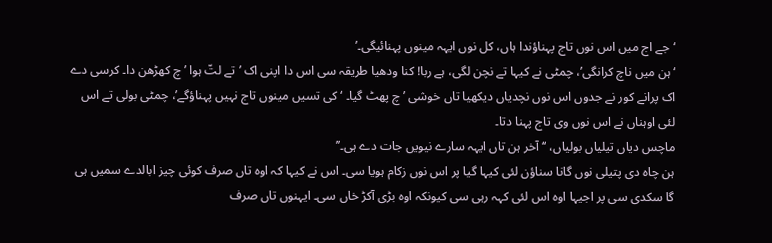‘جے اج میں اس نوں تاج پہناؤندا ہاں، کل نوں ایہہ مینوں پہنائیگی۔’
‘ہن میں ناچ کرانگی’، چمٹی نے کیہا تے نچن لگی، ہے ربا! کنا ودھیا طریقہ سی اس دا اپنی اک ’تے لتّ ہوا ’چ کھڑھن دا۔ کرسی دے اک پرانے کور نے جدوں اس نوں نچدیاں دیکھیا تاں خوشی ’چ پھٹ گیا۔ ‘کی تسیں مینوں تاج نہیں پہناؤگے’، چمٹی بولی تے اس لئی اوہناں نے اس نوں وی تاج پہنا دتا۔
ماچس دیاں تیلیاں بولیاں، ‘‘آخر ہن تاں ایہہ سارے نیویں جات دے ہی۔’’
ہن چاہ دی پتیلی نوں گانا سناؤن لئی کیہا گیا پر اس نوں زکام ہویا سی۔ اس نے کیہا کہ اوہ تاں صرف کوئی چیز ابالدے سمیں ہی گا سکدی سی پر اجیہا اوہ اس لئی کہہ رہی سی کیونکہ اوہ بڑی آکڑ خاں سی۔ ایہنوں تاں صرف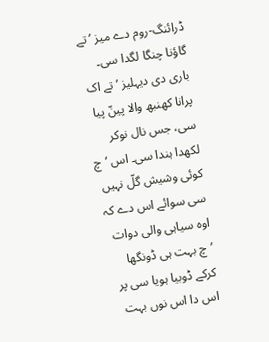ڈرائنگ-روم دے میز ’تے گاؤنا چنگا لگدا سی۔
باری دی دیہلیز ’تے اک پرانا کھنبھ والا پینّ پیا سی، جس نال نوکر لکھدا ہندا سی۔ اس ’چ کوئی وشیش گلّ نہیں سی سوائے اس دے کہ اوہ سیاہی والی دوات ’چ بہت ہی ڈونگھا کرکے ڈوبیا ہویا سی پر اس دا اس نوں بہت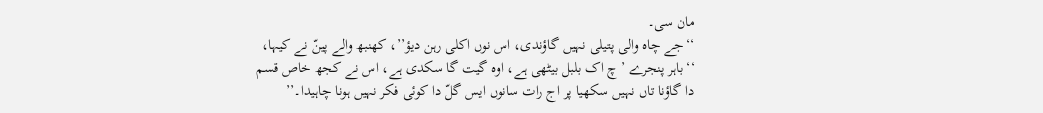مان سی۔
‘‘جے چاہ والی پتیلی نہیں گاؤندی، اس نوں اکلی رہن دیؤ’’، کھنبھ والے پینّ نے کیہا، ‘‘باہر پنجرے ’چ اک بلبل بیٹھی ہے، اوہ گیت گا سکدی ہے، اس نے کجھ خاص قسم دا گاؤنا تاں نہیں سکھیا پر اج رات سانوں ایس گلّ دا کوئی فکر نہیں ہونا چاہیدا۔’’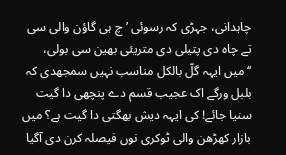چاہدانی، جہڑی کہ رسوئی ’چ ہی گاؤن والی سی تے چاہ دی پتیلی دی متریئی بھین سی بولی، ‘‘میں ایہہ گلّ بالکل مناسب نہیں سمجھدی کہ بلبل ورگے اک عجیب قسم دے پنچھی دا گیت سنیا جائے! کی ایہہ دیش بھگتی دا گیت ہے؟ میں بازار کھڑھن والی ٹوکری نوں فیصلہ کرن دی آگیا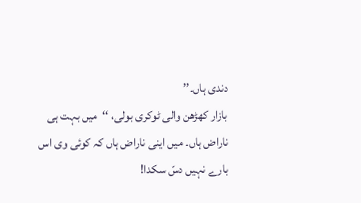دندی ہاں۔’’
بازار کھڑھن والی ٹوکری بولی، ‘‘میں بہت ہی ناراض ہاں۔ میں اینی ناراض ہاں کہ کوئی وی اس بارے نہیں دسّ سکدا!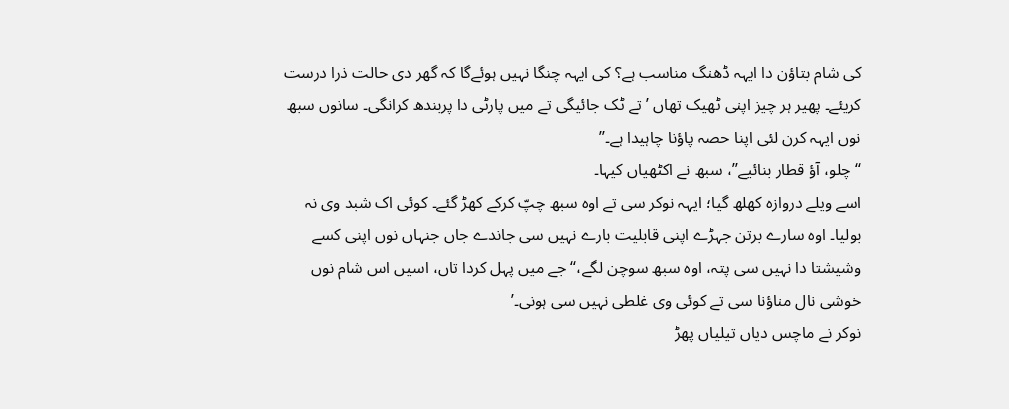کی شام بتاؤن دا ایہہ ڈھنگ مناسب ہے؟ کی ایہہ چنگا نہیں ہوئےگا کہ گھر دی حالت ذرا درست کریئے۔ پھیر ہر چیز اپنی ٹھیک تھاں ’تے ٹک جائیگی تے میں پارٹی دا پربندھ کرانگی۔ سانوں سبھ نوں ایہہ کرن لئی اپنا حصہ پاؤنا چاہیدا ہے۔’’
‘‘چلو، آؤ قطار بنائیے’’، سبھ نے اکٹھیاں کیہا۔
اسے ویلے دروازہ کھلھ گیا؛ ایہہ نوکر سی تے اوہ سبھ چپّ کرکے کھڑ گئے۔ کوئی اک شبد وی نہ بولیا۔ اوہ سارے برتن جہڑے اپنی قابلیت بارے نہیں سی جاندے جاں جنہاں نوں اپنی کسے وشیشتا دا نہیں سی پتہ، اوہ سبھ سوچن لگے،‘‘جے میں پہل کردا تاں، اسیں اس شام نوں خوشی نال مناؤنا سی تے کوئی وی غلطی نہیں سی ہونی۔’
نوکر نے ماچس دیاں تیلیاں پھڑ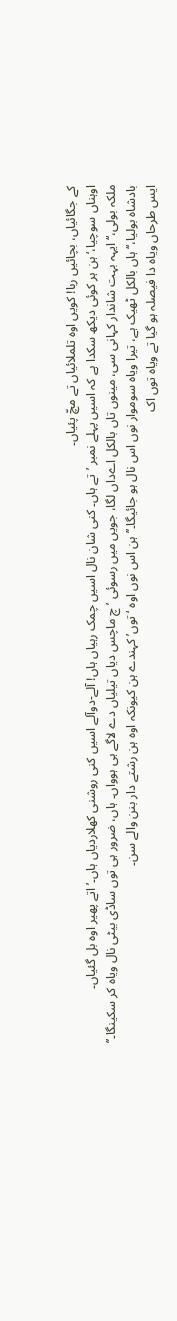کے جگائیاں، بچائیں ربا! کویں اوہ تلملائیاں تے مچّ پئیاں۔
اوہناں سوچیا،‘ہن ہر کوئی دیکھ سکدا ہے کہ اسیں پہلے نمبر ’تے ہاں۔ کنی شان نال اسیں چمک رہیاں ہاں! آلے-دوآلے اسیں کنی روشنی کھلاردیاں ہاں۔’ اتے پھیر اوہ بل گئیاں۔
ملکہ بولی،‘‘ایہہ بہت شاندار کہانی سی، مینوں تاں بالکل اےداں لگا، جویں میں رسوئی ’چ ماچس دیاں تیلیاں دے لاگے ہی ہوواں۔ ہاں، ضرور ہی توں ساڈی بیٹی نال ویاہ کر سکینگا۔’’
بادشاہ بولیا،‘‘ہاں بالکل ٹھیک ہے، تیرا ویاہ سوموار نوں اس نال ہو جائیگا۔’’ ہن اس نوں اوہ ‘توں’ کہندے ہن کیونکہ اوہ ہن رشتے دار بنن والے سن۔
ایس طرحاں ویاہ دا فیصلہ ہو گیا تے ویاہ توں اک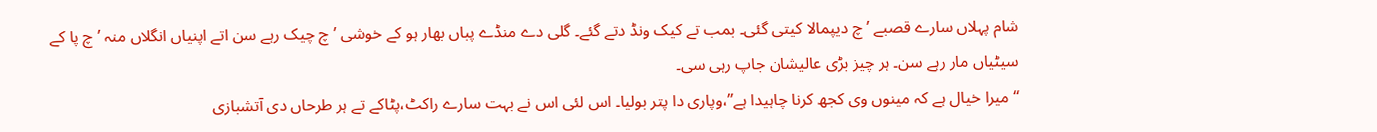شام پہلاں سارے قصبے ’چ دیپمالا کیتی گئی۔ بمب تے کیک ونڈ دتے گئے۔ گلی دے منڈے پباں بھار ہو کے خوشی ’چ چیک رہے سن اتے اپنیاں انگلاں منہ ’چ پا کے سیٹیاں مار رہے سن۔ ہر چیز بڑی عالیشان جاپ رہی سی۔
‘‘میرا خیال ہے کہ مینوں وی کجھ کرنا چاہیدا ہے’’،وپاری دا پتر بولیا۔ اس لئی اس نے بہت سارے راکٹ،پٹاکے تے ہر طرحاں دی آتشبازی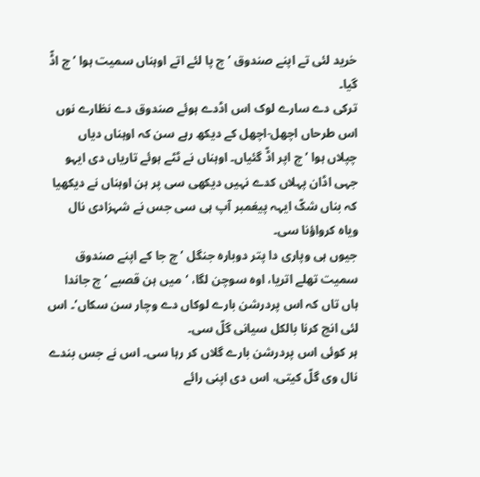خرید لئی تے اپنے صندوق ’چ پا لئے اتے اوہناں سمیت ہوا ’چ اڈّ گیا۔
ترکی دے سارے لوک اس اڈدے ہوئے صندوق دے نظارے نوں اس طرحاں اچھل-اچھل کے دیکھ رہے سن کہ اوہناں دیاں چپلاں ہوا ’چ اپر اڈّ گئیاں۔ اوہناں نے ٹٹے ہوئے تاریاں دی ایہو جہی اڈان پہلاں کدے نہیں دیکھی سی پر ہن اوہناں نے دیکھیا کہ بناں شکّ ایہہ پیغمبر آپ ہی سی جس نے شہزادی نال ویاہ کرواؤنا سی۔
جیوں ہی وپاری دا پتر دوبارہ جنگل ’چ جا کے اپنے صندوق سمیت تھلے اتریا، اوہ سوچن لگا، ‘میں ہن قصبے ’چ جاندا ہاں تاں کہ اس پردرشن بارے لوکاں دے وچار سن سکاں’۔ اس لئی انج کرنا بالکل سیانی گلّ سی۔
ہر کوئی اس پردرشن بارے گلاں کر رہا سی۔ اس نے جس بندے نال وی گلّ کیتی، اس دی اپنی رائے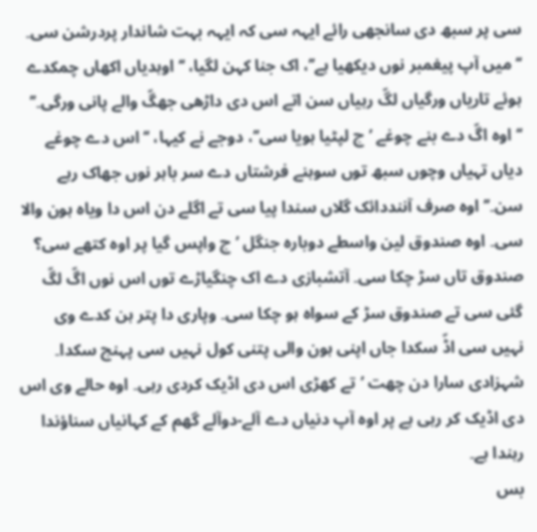سی پر سبھ دی سانجھی رائے ایہہ سی کہ ایہہ بہت شاندار پردرشن سی۔
‘‘میں آپ پیغمبر نوں دیکھیا ہے’’، اک جنا کہن لگیا، ‘‘اوہدیاں اکھاں چمکدے ہوئے تاریاں ورگیاں لگّ رہیاں سن اتے اس دی داڑھی جھگّ والے پانی ورگی۔’’
‘‘اوہ اگّ دے بنے چوغے ’چ لپٹیا ہویا سی’’، دوجے نے کیہا، ‘‘اس دے چوغے دیاں تہیاں وچوں سبھ توں سوہنے فرشتاں دے سر باہر نوں جھاک رہے سن۔’’ اوہ صرف آننددائک گلاں سندا پیا سی تے اگلے دن اس دا ویاہ ہون والا سی۔ اوہ صندوق لین واسطے دوبارہ جنگل ’چ واپس گیا پر اوہ کتھے سی؟ صندوق تاں سڑ چکا سی۔ آتشبازی دے اک چنگیاڑے توں اس نوں اگّ لگّ گئی سی تے صندوق سڑ کے سواہ ہو چکا سی۔ وپاری دا پتر ہن کدے وی نہیں سی اڈّ سکدا جاں اپنی ہون والی پتنی کول نہیں سی پہنچ سکدا۔
شہزادی سارا دن چھت ’تے کھڑی اس دی اڈیک کردی رہی۔ اوہ حالے وی اس دی اڈیک کر رہی ہے پر اوہ آپ دنیاں دے آلے-دوآلے گھم کے کہانیاں سناؤندا رہندا ہے۔
بس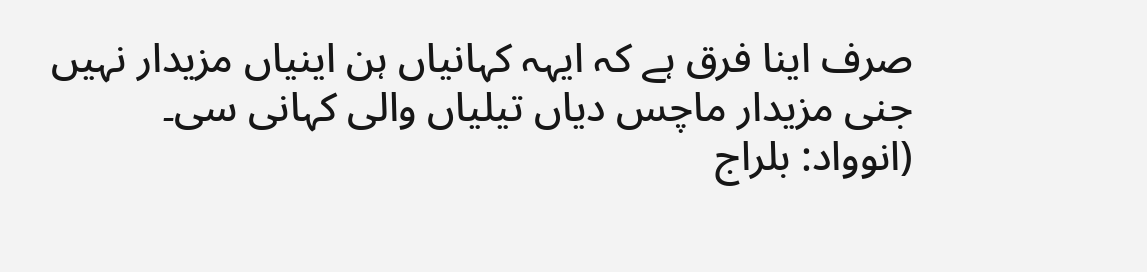صرف اینا فرق ہے کہ ایہہ کہانیاں ہن اینیاں مزیدار نہیں جنی مزیدار ماچس دیاں تیلیاں والی کہانی سی۔
(انوواد: بلراج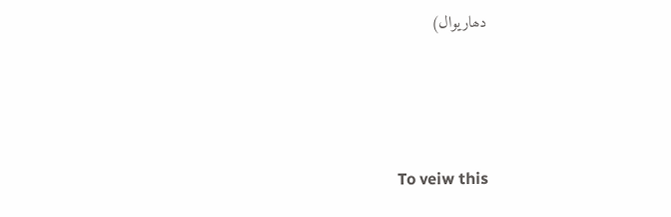دھاریوال)




To veiw this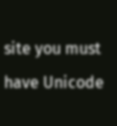site you must have Unicode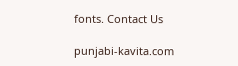fonts. Contact Us

punjabi-kavita.com